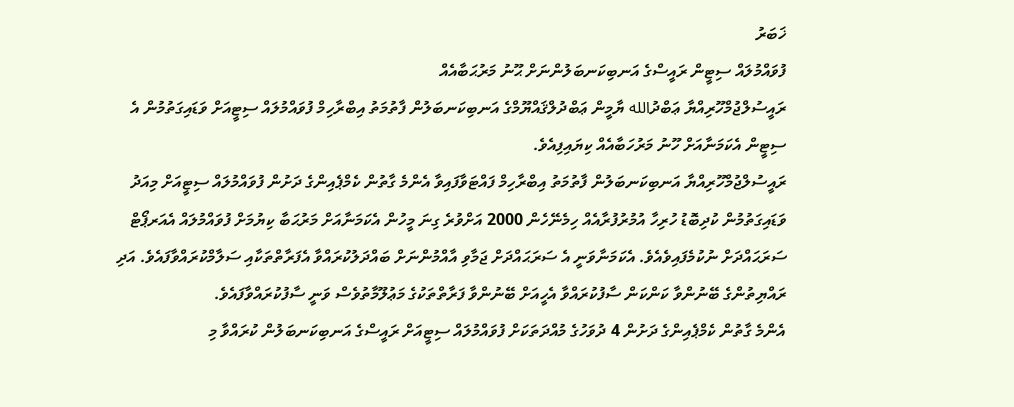ޚަބަރު
ފުވައްމުލައް ސިޓީން ރައީސްގެ އަނބިކަނބަލުންނަށް ޙޫނު މަރުޙަބާއެއް
ރައީސުލްޖުމްހޫރިއްޔާ ޢަބްދުالله ޔާމީން ޢަބްދުލްޤައްޔޫމްގެ އަނބިކަނބަލުން ފާތުމަތު އިބްރާހިމް ފުވައްމުލައް ސިޓީއަށް ވަޑައިގަތުމުން އެ ސިޓީން އެކަމަނާއަށް ހޫނު މަރުހަބާއެއް ކިޔައިފިއެވެ.
ރައީސުލްޖުމްހޫރިއްޔާ އަނބިކަނބަލުން ފާތުމަތު އިބްރާހިމް ފައްޓަވާފައިވާ އެންމެ ގާތުން ކެމްޕެއިންގެ ދަށުން ފުވައްމުލައް ސިޓީއަށް މިއަދު ވަޑައިގަތުމުން ކުދިބޮޑު ހުރިހާ އުމުރުފުރާއެއް ހިމެނޭހެން 2000 އަށްވުރެ ގިނަ މީހުން އެކަމަނާއަށް މަރުޙަބާ ކިޔުމަށް ފުވައްމުލައް އެއަރޕޯޓް ސަރަޙައްދަށް ނުކުމެފައިވެއެވެ. އެކަމަނާވަނީ އެ ސަރަޙައްދަށް ޖަމާވި އާއްމުންނަށް ބައްދަލުކުރައްވާ އެފަރާތްތަކާއި ސަލާމްކުރައްވާފައެވެ. އަދި ރައްޔިތުންގެ ބޭނުންވާ ކަންކަން ސާފުކުރައްވާ އެހީއަށް ބޭނުންވާ ފަރާތްތަކުގެ މަޢުލޫމާތުވެސް ވަނީ ސާފުކުރައްވާފައެވެ.
އެންމެ ގާތުން ކެމްޕެއިންގެ ދަށުން 4 ދުވަހުގެ މުއްދަތަކަށް ފުވައްމުލައް ސިޓީއަށް ރައީސްގެ އަނބިކަނބަލުން ކުރައްވާ މި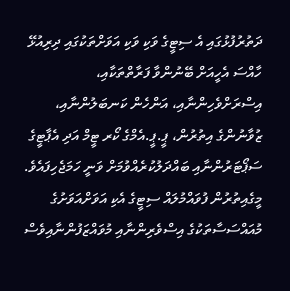ދަތުރުފުޅުގައި އެ ސިޓީގެ ވަކި ވަކި އަވަށްތަކުގައި ދިރިއުޅޭ ހާއްސަ އެހީއަށް ބޭނުންވާ ފަރާތްތަކާއި، އިސްރަށްވެހިންނާއި، އަންހެން ކަނބަލުންނާއި، ޒުވާނުންގެ އިތުރުން، ޕީ.ޕީ.އެމްގެ ކޯރ ޓީމް އަދި އެޕާޓީގެ ސަޕޯޓަރުންނާއި ބައްދަލުކުރެއްވުމަށް ވަނީ ހަމަޖެހިފައެވެ. މީގެއިތުރުން ފުވައްމުލައް ސިޓީގެ އެކި އަވަށްއަވަށުގެ މުއައްސަސާތަކުގެ އިސްވެރިންނާއި މުވައްޒަފުންނާއިވެސް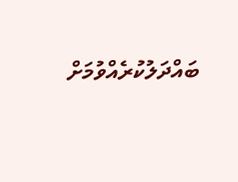ބައްދަލުކުރެއްވުމަށް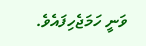ވަނީ ހަމަޖެހިފައެވެ.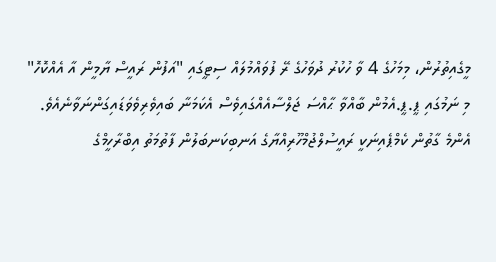މީގެއިތުރުން، މިމަހުގެ 4 ވާ ހުކުރު ދުވަހުގެ ރޭ ފުވައްމުލައް ސިޓީގައި "އަފުން ރައީސް ޔާމީން އާ އެއްކޮހޮ" މި ނަމުގައި ޕީ.ޕީ.އެމުން ބާއްވާ ޙާއްސަ ޖަލްސާއެއްގައިވެސް އެކަމަނާ ބައިވެރިވެވަޑައިގަންނަވާނެއެވެ.
އެންމެ ގާތުން ކެމްޕެއިނަކީ ރައީސުލްޖުމްހޫރިއްޔާގެ އަނބިކަނބަލުން ފާތުމަތު އިބްރާހީމްގެ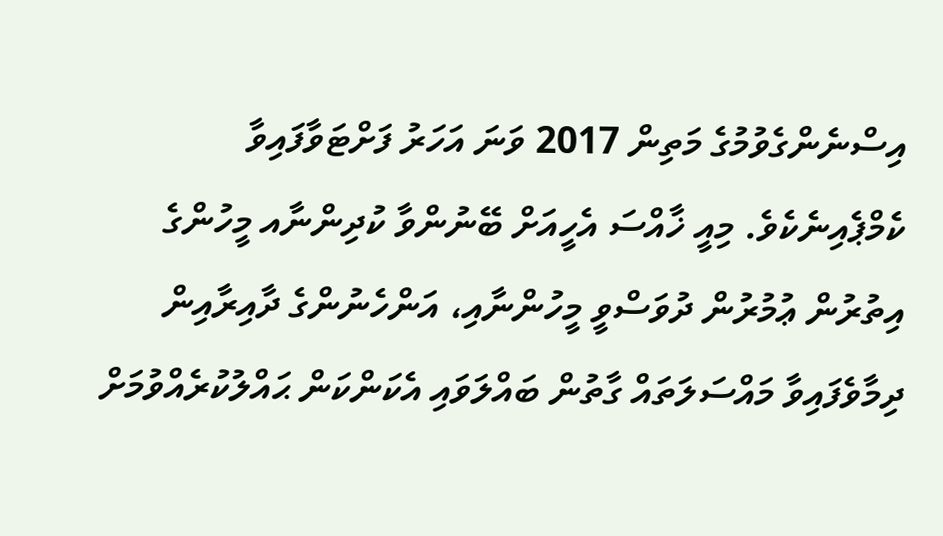އިސްނެންގެވުމުގެ މަތިން 2017 ވަނަ އަހަރު ފަށްޓަވާފައިވާ ކެމްޕެއިނެކެވެ. މިއީ ޚާއްސަ އެހީއަށް ބޭނުންވާ ކުދިންނާއ މީހުންގެ އިތުރުން ޢުމުރުން ދުވަސްވީ މީހުންނާއި، އަންހެނުންގެ ދާއިރާއިން ދިމާވެފައިވާ މައްސަލަތައް ގާތުން ބައްލަވައި އެކަންކަން ޙައްލުކުރެއްވުމަށް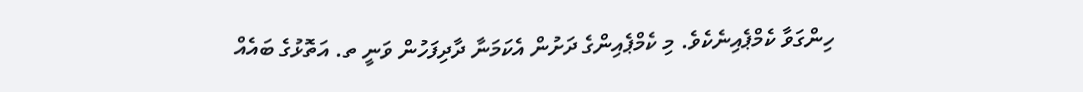ހިންގަވާ ކެމްޕެއިނެކެވެ. މި ކެމްޕެއިންގެ ދަށުން އެކަމަނާ ދާދިފަހުން ވަނީ ތ. އަތޮޅުގެ ބައެއް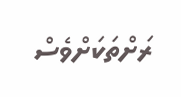ރަށްތަކަށްވެސް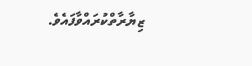ޒިޔާރާތްކުރައްވާފައެވެ.